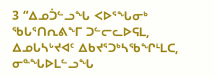3 “ᐃᓄᑑᓪᓗᖓ ᐸᐅᕐᖓᓂᒃ ᖃᒐᕐᑎᕆᕕᖕᒥ ᑐᓪᓕᓚᐅᕋᒪ, ᐃᓄᒐᓴᒡᔪᐊᑦ ᐃᑲᔪᕐᑐᒃᓴᖃᖏᒻᒪᑕ, ᓂᓐᖓᐅᒪᓪᓗᖓ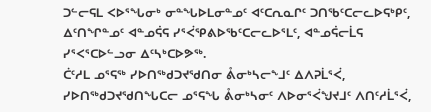ᑐᓪᓕᕋᒪ ᐸᐅᕐᖓᓂᒃ ᓂᓐᖓᐅᒪᓂᓐᓄᑦ ᐊᑦᑕᕆᓇᒋᑦ ᑐᑎᖃᑦᑕᓕᓚᐅᕋᒃᑭᑦ, ᐃᑦᑎᖏᓐᓄᑦ ᐊᓐᓄᕌᕋ ᓯᕐᐹᕿᕕᐅᖃᑦᑕᓕᓚᐅᕐᒪᑦ, ᐊᓐᓄᕌᓕᒫᕋ ᓯᕐᐸᕐᑕᐅᓪᓗᓂ ᐃᑦᓴᒃᑕᐅᕗᖅ.
ᑖᑦᓱᒪ ᓄᕐᕋᖅ ᓯᐅᑎᖅᑯᑐᔪᖁᑎᓂ ᕔᓂᒃᓴᓕᖕᒧᑦ ᐃᐱᕈᒫᕐᐹ, ᓯᐅᑎᖅᑯᑐᔪᖁᑎᖓᑕᓕ ᓄᕐᕋᖓ ᕔᓂᒃᓴᓂᑦ ᐱᐅᓂᕐᐹᖑᔪᒧᑦ ᐱᑎᑦᓱᒫᕐᐹ,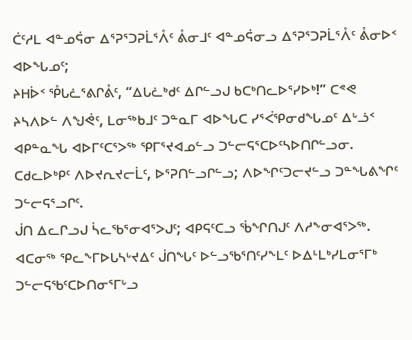ᑖᑦᓱᒪ ᐊᓐᓄᕌᓂ ᐃᕐᕈᕐᑐᕈᒫᕐᐰᑦ ᕔᓂᒧᑦ ᐊᓐᓄᕌᓂᓗ ᐃᕐᕈᕐᑐᕈᒫᕐᐰᑦ ᕔᓂᐅᑉ ᐊᐅᖓᓄᑦ;
ᔨᕼᐆᑉ ᕾᒐᓛᕐᕕᒋᕔᑦ, “ᐃᒐᓛᒃᑯᑦ ᐃᒋᓪᓗᒍ ᑲᑕᒃᑎᓚᐅᕐᓯᐅᒃ!” ᑕᕝᕙ ᔨᓴᐱᐅᓪ ᐱᖑᕚᑦ, ᒪᓂᖅᑲᒧᑦ ᑐᓐᓇᒥ ᐊᐅᖓᑕ ᓯᕐᐹᕿᓂᑯᖓᓄᑦ ᐃᒡᓘᑉ ᐊᑭᓐᓇᖓ ᐊᐅᒥᑦᑕᕐᐳᖅ ᕿᒥᕐᔪᐊᓄᓪᓗ ᑐᓪᓕᕋᕐᑕᐅᑦᓴᐅᑎᒋᓪᓗᓂ.
ᑕᑯᓚᐅᒃᑭᑦ ᐱᐅᔪᕆᔪᓕᒫᑦ, ᐅᕐᕈᑎᓪᓗᒋᓪᓗ; ᐱᐅᖏᑦᑐᓕᔪᓪᓗ ᑐᓐᖓᕕᖏᑦ ᑐᓪᓕᕋᕐᓗᒋᑦ.
ᒎᑎ ᐃᓚᒋᓗᒍ ᓵᓚᖃᕐᓂᐊᕐᐳᒍᑦ; ᐊᑭᕋᑦᑕᓗ ᖄᖏᑎᒍᑦ ᐱᓱᖕᓂᐊᕐᐳᖅ.
ᐊᑕᓂᖅ ᕿᓚᖕᒥᐅᒐᓴᒡᔪᐃᑦ ᒎᑎᖓᑦ ᐅᓪᓗᖃᕐᑎᑦᓯᖕᒪᑦ ᐅᐃᒻᒪᒃᓯᒪᓂᕐᒥᒃ ᑐᓪᓕᕋᖃᑦᑕᐅᑎᓂᕐᒥᒡᓗ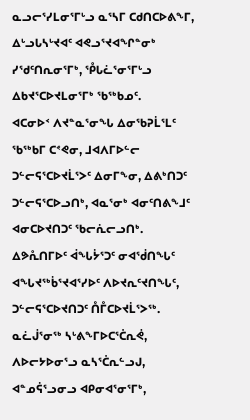ᓇᓗᓕᕐᓯᒪᓂᕐᒥᒡᓗ ᓇᕐᓴᒥ ᑕᑯᑎᑕᐅᕕᖕᒥ, ᐃᒡᓗᒐᓴᒡᔪᐊᑦ ᐊᕙᓗᕐᔪᐊᖏᓐᓂᒃ ᓯᖁᑦᑎᕆᓂᕐᒥᒃ, ᕾᒐᓛᕐᓂᕐᒥᒡᓗ ᐃᑲᔪᕐᑕᐅᔪᒪᓂᕐᒥᒃ ᖃᖅᑲᓄᑦ.
ᐊᑕᓂᐅᑉ ᐱᔪᓐᓇᕐᓂᖓ ᐃᓂᖃᕈᒫᕐᒪᑦ ᖃᖅᑲᒥ ᑕᕝᕙᓂ, ᒧᐊᐱᒥᐅᓪᓕ ᑐᓪᓕᕋᕐᑕᐅᔪᒫᕐᐳᑦ ᐃᓂᒥᖕᓂ, ᐃᕕᒃᑎᑐᑦ ᑐᓪᓕᕋᕐᑕᐅᓗᑎᒃ, ᐊᓇᕐᓂᒃ ᐊᓂᑦᑎᕕᖕᒧᑦ ᐊᓂᑕᐅᔪᑎᑐᑦ ᖃᓕᕇᓕᓗᑎᒃ.
ᐃᕗᕅᑎᒥᐅᑦ ᐋᖓᔮᕐᑐᑦ ᓂᐊᖂᑎᖓᑦ ᐊᖓᔪᖅᑳᕐᔪᐊᕐᓯᐅᑦ ᐱᐅᔪᕆᑦᔪᑎᖓᑦ, ᑐᓪᓕᕋᕐᑕᐅᔪᑎᑐᑦ ᑍᒤᑕᐅᔪᒫᕐᐳᖅ.
ᓇᓛᒎᕐᓂᖅ ᓴᒡᕕᖕᒥᐅᑕᕐᑖᕆᕚ, ᐱᐅᓕᔭᐅᓂᕐᓗ ᓇᓴᕐᑖᕆᓪᓗᒍ, ᐊᓐᓄᕌᕐᓗᓂᓗ ᐊᑭᓂᐊᕐᓂᕐᒥᒃ,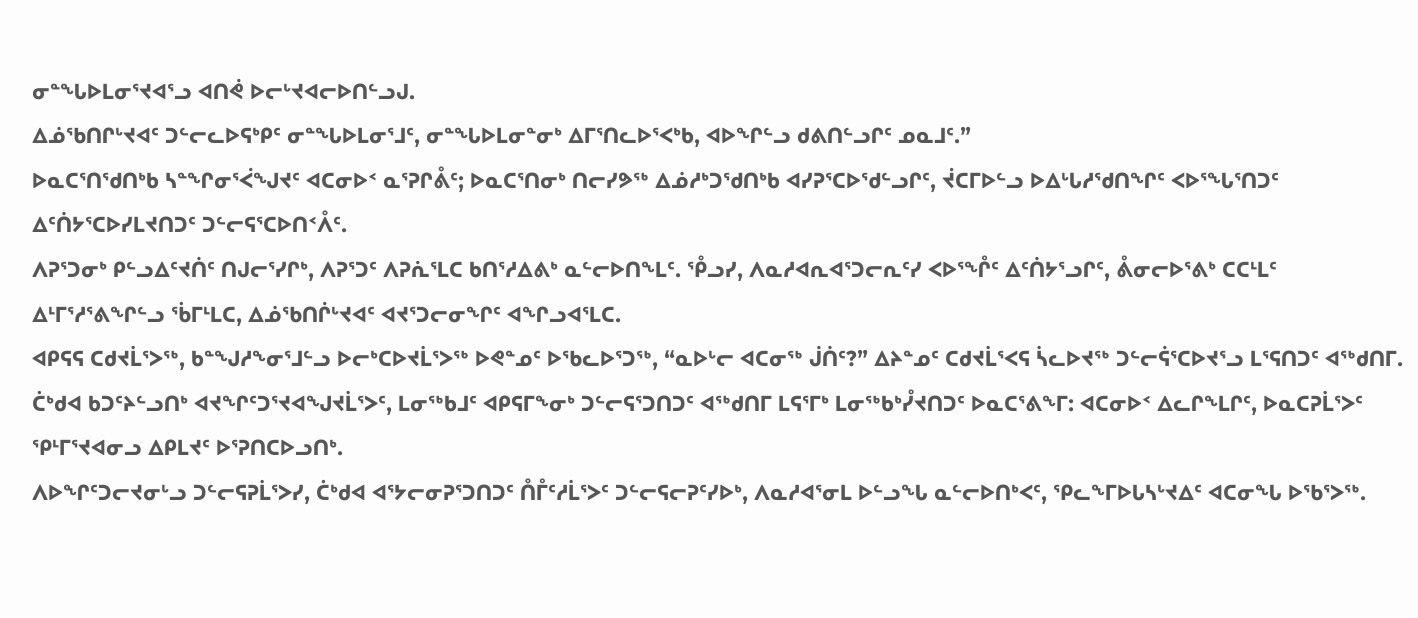ᓂᓐᖓᐅᒪᓂᕐᔪᐊᕐᓗ ᐊᑎᕚ ᐅᓕᒡᔪᐊᓕᐅᑎᓪᓗᒍ.
ᐃᓅᖃᑎᒋᒡᔪᐊᑦ ᑐᓪᓕᓚᐅᕋᒃᑭᑦ ᓂᓐᖓᐅᒪᓂᕐᒧᑦ, ᓂᓐᖓᐅᒪᓂᓐᓂᒃ ᐃᒥᕐᑎᓚᐅᕐᐸᒃᑲ, ᐊᐅᖏᓪᓗ ᑯᕕᑎᓪᓗᒋᑦ ᓄᓇᒧᑦ.”
ᐅᓇᑕᕐᑎᖁᑎᒃᑲ ᓴᓐᖏᓂᕐᐹᖑᔪᑦ ᐊᑕᓂᐅᑉ ᓇᕐᕈᒋᕔᑦ; ᐅᓇᑕᕐᑎᓂᒃ ᑎᓕᓯᕗᖅ ᐃᓅᓱᒃᑐᖁᑎᒃᑲ ᐊᓯᕈᕐᑕᐅᖁᓪᓗᒋᑦ, ᔫᑕᒥᐅᓪᓗ ᐅᐃᒡᒐᓱᖁᑎᖏᑦ ᐸᐅᕐᖓᕐᑎᑐᑦ ᐃᑦᑏᔭᕐᑕᐅᓯᒪᔪᑎᑐᑦ ᑐᓪᓕᕋᕐᑕᐅᑎᑉᐰᑦ.
ᐱᕈᕐᑐᓂᒃ ᑭᓪᓗᐃᑦᔪᑏᑦ ᑎᒍᓕᕐᓯᒋᒃ, ᐱᕈᕐᑐᑦ ᐱᕈᕇᕐᒪᑕ ᑲᑎᕐᓱᐃᕕᒃ ᓇᓪᓕᐅᑎᖕᒪᑦ. ᕾᓗᓯ, ᐱᓇᓱᐊᕆᐊᕐᑐᓕᕆᑦᓯ ᐸᐅᕐᖎᑦ ᐃᑦᑏᔭᕐᓗᒋᑦ, ᕔᓂᓕᐅᕐᕕᒃ ᑕᑕᒻᒪᑦ ᐃᒻᒥᕐᓱᕐᕕᖏᓪᓗ ᖄᒥᒻᒪᑕ, ᐃᓅᖃᑎᒌᒡᔪᐊᑦ ᐊᔪᕐᑐᓕᓂᖏᑦ ᐊᖏᓗᐊᕐᒪᑕ.
ᐊᑭᕋᕋ ᑕᑯᔪᒫᕐᐳᖅ, ᑲᓐᖑᓱᖕᓂᕐᒧᓪᓗ ᐅᓕᒃᑕᐅᔪᒫᕐᐳᖅ ᐅᕙᓐᓄᑦ ᐅᖃᓚᐅᕐᑐᖅ, “ᓇᐅᒡᓕ ᐊᑕᓂᖅ ᒎᑏᑦ?” ᐃᔨᓐᓄᑦ ᑕᑯᔪᒫᕐᐸᕋ ᓵᓚᐅᔪᖅ ᑐᓪᓕᕌᕐᑕᐅᔪᕐᓗ ᒪᕐᕋᑎᑐᑦ ᐊᖅᑯᑎᒥ.
ᑖᒃᑯᐊ ᑲᑐᑦᔨᓪᓗᑎᒃ ᐊᔪᖏᑦᑐᕐᔪᐊᖑᔪᒫᕐᐳᑦ, ᒪᓂᖅᑲᒧᑦ ᐊᑭᕋᒥᖕᓂᒃ ᑐᓪᓕᕋᕐᑐᑎᑐᑦ ᐊᖅᑯᑎᒥ ᒪᕋᕐᒥᒃ ᒪᓂᖅᑲᒃᓮᔪᑎᑐᑦ ᐅᓇᑕᕐᕕᖕᒥ: ᐊᑕᓂᐅᑉ ᐃᓚᒋᖕᒪᒋᑦ, ᐅᓇᑕᕈᒫᕐᐳᑦ ᕿᒻᒥᕐᔪᐊᓂᓗ ᐃᑭᒪᔪᑦ ᐅᕐᕈᑎᑕᐅᓗᑎᒃ.
ᐱᐅᖏᑦᑐᓕᔪᓂᒡᓗ ᑐᓪᓕᕋᕈᒫᕐᐳᓯ, ᑖᒃᑯᐊ ᐊᕐᔭᓕᓂᕈᕐᑐᑎᑐᑦ ᑍᒤᑦᓱᒫᕐᐳᑦ ᑐᓪᓕᕋᓕᕈᑦᓯᐅᒃ, ᐱᓇᓱᐊᕐᓂᒪ ᐅᓪᓗᖓ ᓇᓪᓕᐅᑎᒃᐸᑦ, ᕿᓚᖕᒥᐅᒐᓴᒡᔪᐃᑦ ᐊᑕᓂᖓ ᐅᖃᕐᐳᖅ.